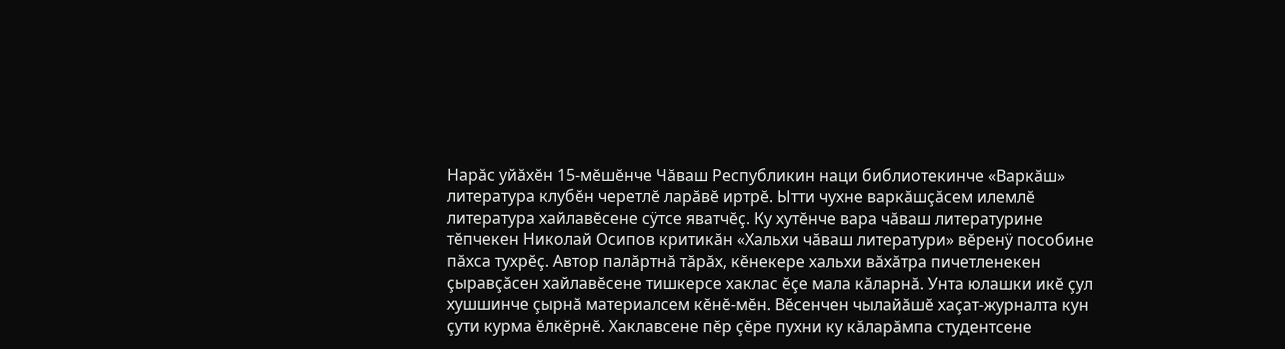Нарăс уйăхĕн 15-мĕшĕнче Чăваш Республикин наци библиотекинче «Варкăш» литература клубĕн черетлĕ ларăвĕ иртрĕ. Ытти чухне варкăшçăсем илемлĕ литература хайлавĕсене сÿтсе яватчĕç. Ку хутĕнче вара чăваш литературине тĕпчекен Николай Осипов критикăн «Хальхи чăваш литератури» вĕренÿ пособине пăхса тухрĕç. Автор палăртнă тăрăх, кĕнекере хальхи вăхăтра пичетленекен çыравçăсен хайлавĕсене тишкерсе хаклас ĕçе мала кăларнă. Унта юлашки икĕ çул хушшинче çырнă материалсем кĕнĕ-мĕн. Вĕсенчен чылайăшĕ хаçат-журналта кун çути курма ĕлкĕрнĕ. Хаклавсене пĕр çĕре пухни ку кăларăмпа студентсене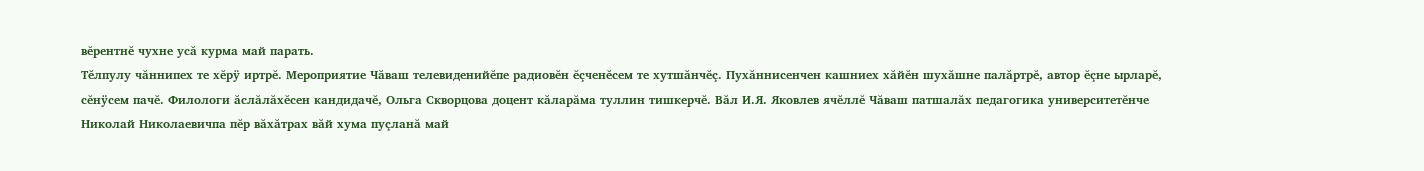вĕрентнĕ чухне усă курма май парать.
Тĕлпулу чăннипех те хĕрÿ иртрĕ. Мероприятие Чăваш телевиденийĕпе радиовĕн ĕçченĕсем те хутшăнчĕç. Пухăннисенчен кашниех хăйĕн шухăшне палăртрĕ, автор ĕçне ырларĕ, сĕнÿсем пачĕ. Филологи ăслăлăхĕсен кандидачĕ, Ольга Скворцова доцент кăларăма туллин тишкерчĕ. Вăл И.Я. Яковлев ячĕллĕ Чăваш патшалăх педагогика университетĕнче Николай Николаевичпа пĕр вăхăтрах вăй хума пуçланă май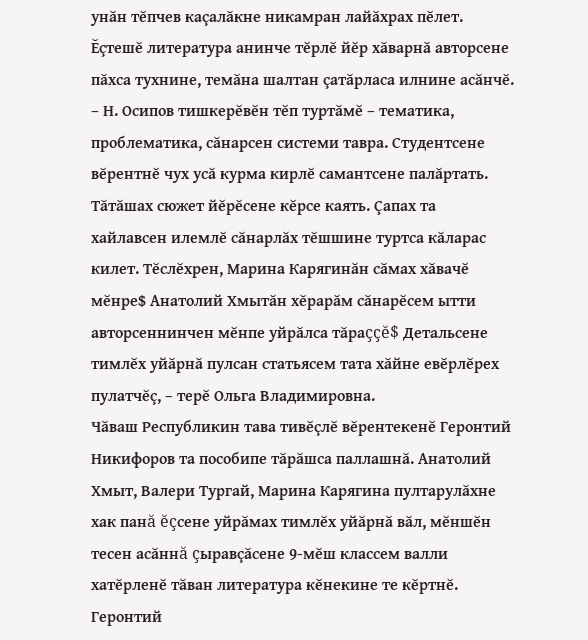унăн тĕпчев каçалăкне никамран лайăхрах пĕлет. Ĕçтешĕ литература анинче тĕрлĕ йĕр хăварнă авторсене пăхса тухнине, темăна шалтан çатăрласа илнине асăнчĕ.
– Н. Осипов тишкерĕвĕн тĕп туртăмĕ – тематика, проблематика, сăнарсен системи тавра. Студентсене вĕрентнĕ чух усă курма кирлĕ самантсене палăртать. Тăтăшах сюжет йĕрĕсене кĕрсе каять. Çапах та хайлавсен илемлĕ сăнарлăх тĕшшине туртса кăларас килет. Тĕслĕхрен, Марина Карягинăн сăмах хăвачĕ мĕнре$ Анатолий Хмытăн хĕрарăм сăнарĕсем ытти авторсеннинчен мĕнпе уйрăлса тăраççĕ$ Детальсене тимлĕх уйăрнă пулсан статьясем тата хăйне евĕрлĕрех пулатчĕç, – терĕ Ольга Владимировна.
Чăваш Республикин тава тивĕçлĕ вĕрентекенĕ Геронтий Никифоров та пособипе тăрăшса паллашнă. Анатолий Хмыт, Валери Тургай, Марина Карягина пултарулăхне хак панă ĕçсене уйрăмах тимлĕх уйăрнă вăл, мĕншĕн тесен асăннă çыравçăсене 9-мĕш классем валли хатĕрленĕ тăван литература кĕнекине те кĕртнĕ. Геронтий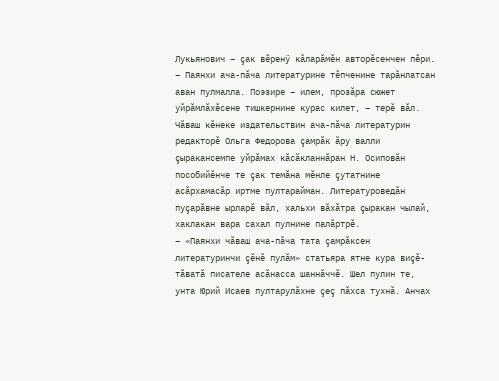Лукьянович – çак вĕренÿ кăларăмĕн авторĕсенчен пĕри.
– Паянхи ача-пăча литературине тĕпченине тарăнлатсан аван пулмалла. Поэзире – илем, прозăра сюжет уйрăмлăхĕсене тишкернине курас килет, – терĕ вăл.
Чăваш кĕнеке издательствин ача-пăча литературин редакторĕ Ольга Федорова çамрăк ăру валли çыракансемпе уйрăмах кăсăкланнăран Н. Осиповăн пособийĕнче те çак темăна мĕнле çутатнине асăрхамасăр иртме пултарайман. Литературоведăн пуçарăвне ырларĕ вăл, хальхи вăхăтра çыракан чылай, хаклакан вара сахал пулнине палăртрĕ.
– «Паянхи чăваш ача-пăча тата çамрăксен литературинчи çĕнĕ пулăм» статьяра ятне кура виçĕ-тăватă писателе асăнасса шаннăччĕ. Шел пулин те, унта Юрий Исаев пултарулăхне çеç пăхса тухнă. Анчах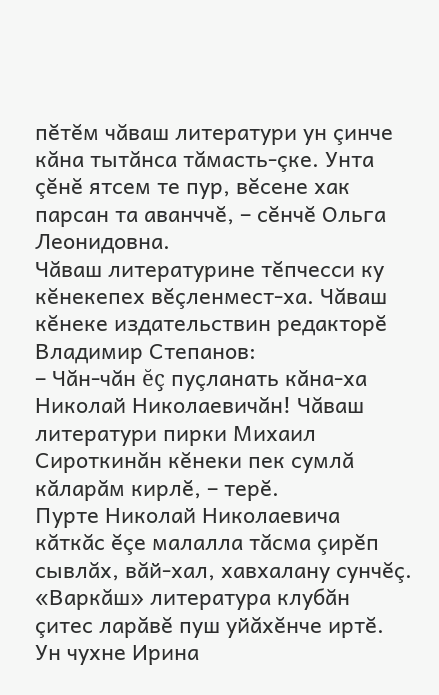пĕтĕм чăваш литератури ун çинче кăна тытăнса тăмасть-çке. Унта çĕнĕ ятсем те пур, вĕсене хак парсан та аванччĕ, – сĕнчĕ Ольга Леонидовна.
Чăваш литературине тĕпчесси ку кĕнекепех вĕçленмест-ха. Чăваш кĕнеке издательствин редакторĕ Владимир Степанов:
– Чăн-чăн ĕç пуçланать кăна-ха Николай Николаевичăн! Чăваш литератури пирки Михаил Сироткинăн кĕнеки пек сумлă кăларăм кирлĕ, – терĕ.
Пурте Николай Николаевича кăткăс ĕçе малалла тăсма çирĕп сывлăх, вăй-хал, хавхалану сунчĕç.
«Варкăш» литература клубăн çитес ларăвĕ пуш уйăхĕнче иртĕ. Ун чухне Ирина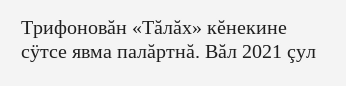Трифоновăн «Тăлăх» кĕнекине сÿтсе явма палăртнă. Вăл 2021 çул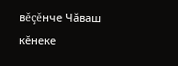вĕçĕнче Чăваш кĕнеке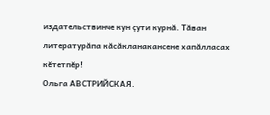издательствинче кун çути курнă. Тăван литературăпа кăсăкланакансене хапăлласах кĕтетпĕр!
Ольга АВСТРИЙСКАЯ.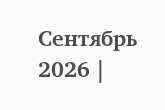Сентябрь 2026 |